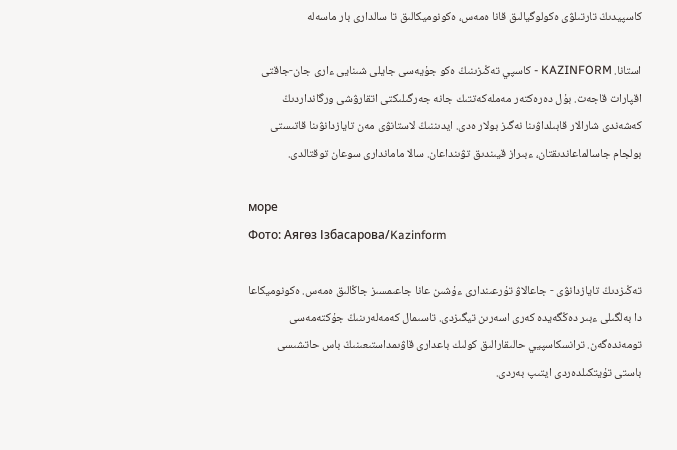كاسپيدىڭ تارتىلۋى ەكولوگيالىق قانا ەمەس، ەكونوميكالىق تا سالدارى بار ماسەلە

استانا. KAZINFORM - كاسپي تەڭىزىنىڭ ەكو جۇيەسى جايلى شىنايى ءارى جان-جاقتى اقپارات قاجەت. بۇل دەرەكتەر مەملەكەتتىك جانە جەرگىلىكتى اتقارۋشى ورگانداردىڭ كەشەندى شارالار قابىلداۋىنا نەگىز بولار ەدى. ايدىننىڭ لاستانۋى مەن تايازدانۋىنا قاتىستى بولجام جاسالماعاندىقتان، ءبىراز قيىندىق تۋىنداعان. سالا ماماندارى سوعان توقتالدى.

море
Фото: Аягөз Ізбасарова/Kazinform

تەڭىزدىڭ تايازدانۋى - جاعالاۋ تۇرعىندارى ءۇشىن عانا جاعىمسىز جاڭالىق ەمەس. ەكونوميكاعا دا بەلگىلى ءبىر دەڭگەيدە كەرى اسەرىن تيگىزدى. تاسىمال كەمەلەرىنىڭ جۇكتەمەسى تومەندەگەن. ترانسكاسپيي حالىقارالىق كولىك باعدارى قاۋىمداستىعىنىڭ باس حاتشىسى باستى تۇيتكىلدەردى ايتىپ بەردى.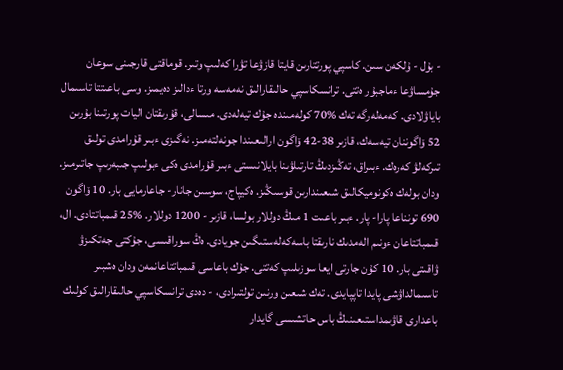- بۇل - ۇلكەن سىن. كاسپي پورتتارىن قايتا قازۋعا تۋرا كەلىپ وتىر. قوماقتى قارجىنى سوعان جۇمساۋعا ءماجبۇر ەتتى. ترانسكاسپي حالىقارالىق نەمەسە ورتا ءدالىز دەيمىز. وسى باعىتتا تاسىمال باياۋلادى. كەمەلەرگە تەك %70 كولەمىندە جۇك تيەلەدى. مىسالى، قۇرىقتان اليات پورتىنا بۇرىن 52 ۆاگوننان تيەسەك، قازىر 38-42 ۆاگون ارالىعىندا جونەلتەمىز. نەگىزى ءبىر قۇرامدى تولىق تىركەلۋ كەرەك. ءبىراق، تەڭىزدىڭ تارتىلۋىنا بايلانىستى ءبىر قۇرامدى ەكى ءبولىپ جىبەرىپ جاتىرمىز. ودان بولەك ەكونوميكالىق شىعىندارىن قوسىڭىز. ەكيپاج، سوسىن جانار- جاعارمايى بار. 10 ۆاگون 690 تونناعا پارا- پار. ءبىر باعىت 1 مىڭ دوللار بولسا، قازىر - 1200 دوللار. %25 قىمباتتادى. ال، قىمباتتاعان ءونىم الەمدىك نارىقتا باسەكەلەستىگىن جويادى. ەڭ سوراقىسى، جۇكتى جەتكىزۋ ۋاقىتى بار. 10 كۇن جارتى ايعا سوزىلىپ كەتتى. جۇك باعاسى قىمباتتاعانمەن ودان ەشبىر تاسىمالداۋشى پايدا تاپپايدى. تەك شىعىن ورنىن تولتىرادى، - دەدى ترانسكاسپي حالىقارالىق كولىك باعدارى قاۋىمداستىعىنىڭ باس حاتشىسى گايدار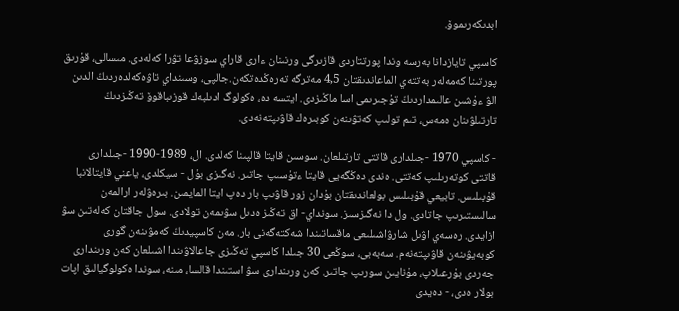ابدىكەرىموۆ.

كاسپي تايازدانا بەرسە وندا پورتتاردى قازىرگى ورنىنان ءارى قاراي سوزۋعا تۋرا كەلەدى. مىسالى، قۇرىق پورتىنا كەمەلەر بەتتەي الماعاندىقتان 4,5 مەترگە تەرەڭدەتكەن.جالپى، وسىنداي تاۋەكەلدەردىڭ الدىن الۋ ءۇشىن عالىمداردىڭ تۇجىرىمى اسا ماڭىزدى. ايتسە دە، ەكولوگ ادىلبەك قوزىباقوۆ تەڭىزدىڭ تارتىلۋىنان ەمەس، تىم تولىپ كەتۋىنەن كوبىرەك قاۋىپتەنەدى.

- كاسپي 1970 -جىلدارى قاتتى تارتىلعان. سوسىن قايتا قالپىنا كەلدى. ال، 1989-1990 -جىلدارى قاتتى كوتەرىلىپ كەتتى. ەندى دەڭگەيى قايتا ءتۇسىپ جاتىر. نەگىزى بۇل - سيكلدى، ياعني قايتالانبا قۇبىلىس. تابيعي قۇبىلىس بولعاندىقتان بۇدان زور قاۋىپ بار دەپ ايتا المايمىن. بىرەۋلەر ارالمەن سالىستىرىپ جاتادى. ول دا نەگىزسىز. سونداي- اق تەڭىز ەدىل سۋىمەن تولادى. سول جاقتان كەلەتىن سۋ ازايدى. رەسەي اۋىل شارۋاشىلىعى ماقساتىندا شەكتەگەنى بار. مەن كاسپيدىڭ كەمۋىنەن گورى كوبەيۋىنەن قاۋىپتەنەم. سەبەبى، سوڭعى 30 جىلدا كاسپي تەڭىزى جاعالاۋىندا اشىلعان كەن ورىندارى جەردى بۇرعىلاپ، مۇنايىن سورىپ جاتىر. كەن ورىندارى سۋ استىندا قالسا، مىنە، سوندا ەكولوگيالىق اپات بولار ەدى، - دەيدى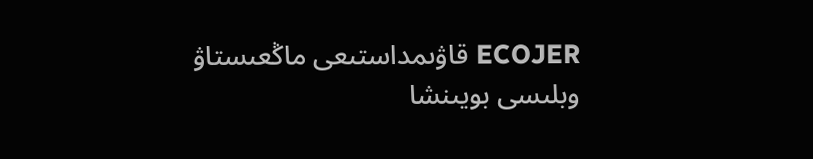ECOJER قاۋىمداستىعى ماڭعىستاۋ وبلىسى بويىنشا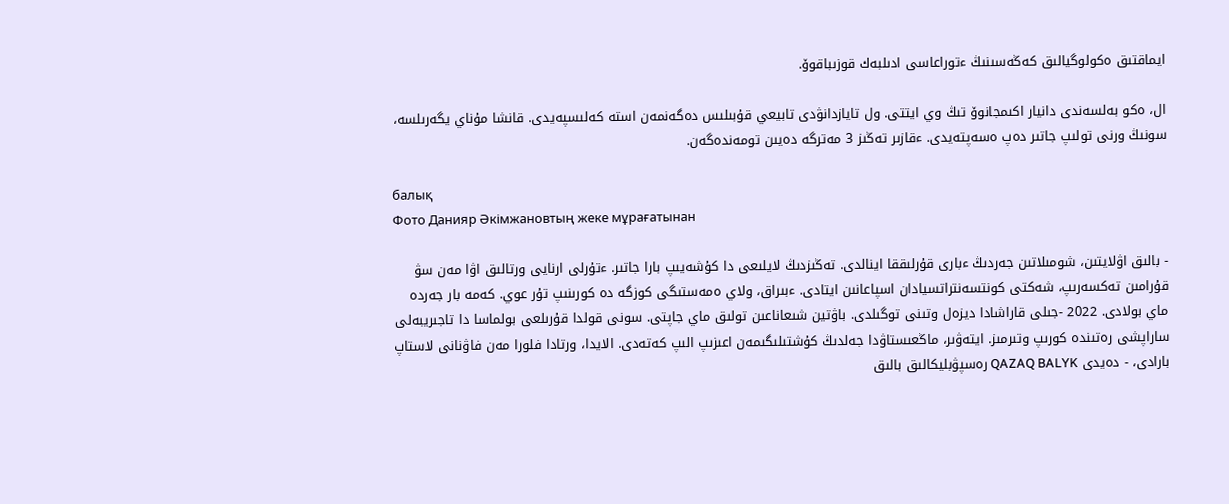ايماقتىق ەكولوگيالىق كەڭەسىنىڭ ءتوراعاسى ادىلبەك قوزىباقوۆ.

ال، ەكو بەلسەندى دانيار اكىمجانوۆ تىڭ وي ايتتى. ول تايازدانۋدى تابيعي قۇبىلىس دەگەنمەن استە كەلىسپەيدى. قانشا مۇناي يگەرىلسە، سونىڭ ورنى تولىپ جاتىر دەپ ەسەپتەيدى. ءقازىر تەڭىز 3 مەترگە دەيىن تومەندەگەن.

балық
Фото Данияр Әкімжановтың жеке мұрағатынан

- بالىق اۋلايتىن، شومىلاتىن جەردىڭ ءبارى قۇرلىققا اينالدى. تەڭىزدىڭ لايلىعى دا كۇشەيىپ بارا جاتىر. ءتۇرلى ارنايى ورتالىق اۋا مەن سۋ قۇرامىن تەكسەرىپ، شەكتى كونتسەنتراتسيادان اسپاعانىن ايتادى. ءبىراق، ولاي ەمەستىگى كوزگە دە كورىنىپ تۇر عوي. كەمە بار جەردە ماي بولادى. 2022 -جىلى قاراشادا ديزەل وتىنى توگىلدى. باۋتين شىعاناعىن تولىق ماي جاپتى. سونى قولدا قۇرىلعى بولماسا دا تاجىريبەلى ساراپشى رەتىندە كورىپ وتىرمىز. ايتەۋىر، ماڭعىستاۋدا جەلدىڭ كۇشتىلىگىمەن اعىزىپ الىپ كەتەدى. الايدا، ورتادا فلورا مەن فاۋنانى لاستاپ بارادى، - دەيدى QAZAQ BALYK رەسپۋبليكالىق بالىق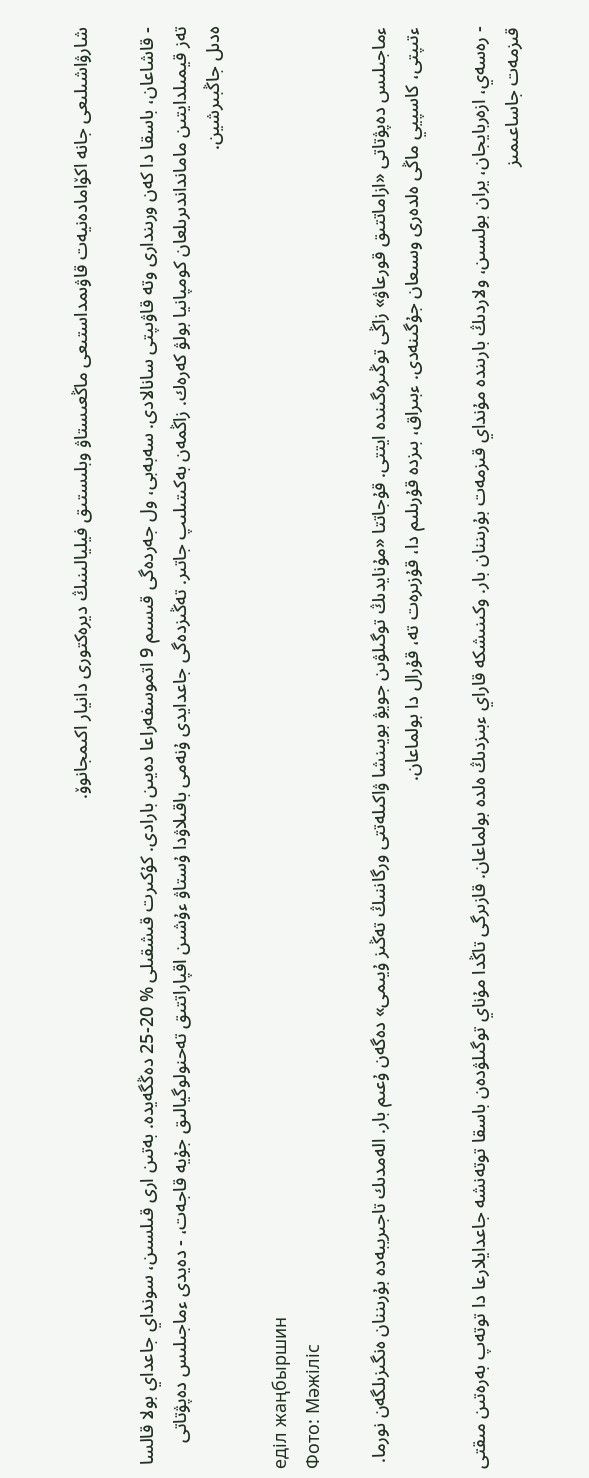شارۋاشىلىعى جانە اكۆامادەنيەت قاۋىمداستىعى ماڭعىستاۋ وبلىستىق فيليالىنىڭ ديرەكتورى دانيار اكىمجانوۆ.

- قاشاعان، باسقا دا كەن ورىندارى وتە قاۋىپتى سانالادى. سەبەبى، ول جەردەگى قىسىم 9 اتموسفەراعا دەيىن بارادى. كۇكىرت قىشقىلى % 20-25 دەڭگەيدە. بەتىن ارى قىلسىن، سونداي جاعداي بولا قالسا تەز قيمىلدايتىن مامانداندىرىلعان كومپانيا بولۋ كەرەك. زاڭمەن بەكىتىلىپ جاتىر. تەڭىزدەگى جاعدايدى ۇنەمى باقىلاۋدا ۇستاۋ ءۇشىن اقپاراتتىق تەحنولوگيالىق جۇيە قاجەت، - دەيدى ءماجىلىس دەپۋتاتى ەدىل جاڭبىرشين.

еділ жаңбыршин
Фото: Мәжіліс

ءماجىلىس دەپۋتاتى «ازاماتتىق قورعاۋ» زاڭى توڭىرەگىندە ايتتى. قۇجاتتا «مۇنايدىڭ توگىلۋىن جويۋ بويىنشا ۋاكىلەتتى ورگاننىڭ تەڭىز ۇيىمى» دەگەن ۇعىم بار. الەمدىك تاجىريبەدە بۇرىننان ەنگىزىلگەن نورما. ءتىپتى، كاسپيي ماڭى ەلدەرى وسىعان جۇگىنەدى. ءبىراق، بىزدە قۇرىلىم دا، قۇزىرەت تە، قۇرال دا بولماعان.

- رەسەي، ازەربايجان، يران بولسىن، ولاردىڭ بارىندە مۇنداي قىزمەت بۇرىننان بار. وكىنىشكە قاراي ءبىزدىڭ ەلدە بولماعان. قازىرگى تاڭدا مۇناي توگىلۋدەن باسقا توتەنشە جاعدايلارعا دا توتەپ بەرەتىن مىقتى قىزمەت جاساعىمىز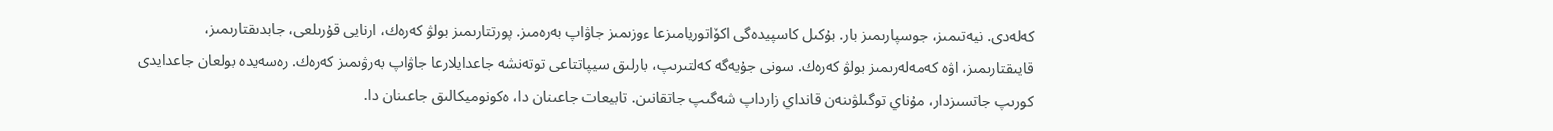كەلەدى. نيەتىمىز، جوسپارىمىز بار. بۇكىل كاسپيدەگى اكۆاتوريامىزعا ءوزىمىز جاۋاپ بەرەمىز. پورتتارىمىز بولۋ كەرەك، ارنايى قۇرىلعى، جابدىقتارىمىز، قايىقتارىمىز، اۋە كەمەلەرىمىز بولۋ كەرەك. سونى جۇيەگە كەلتىرىپ، بارلىق سيپاتتاعى توتەنشە جاعدايلارعا جاۋاپ بەرۋىمىز كەرەك. رەسەيدە بولعان جاعدايدى كورىپ جاتسىزدار، مۇناي توگىلۋىنەن قانداي زارداپ شەگىپ جاتقانىن. تابيعات جاعىنان دا، ەكونوميكالىق جاعىنان دا.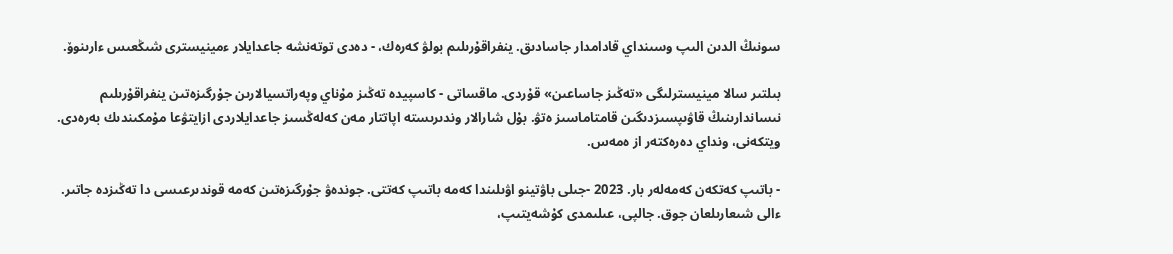سونىڭ الدىن الىپ وسىنداي قادامدار جاسادىق. ينفراقۇرىلىم بولۋ كەرەك، - دەدى توتەنشە جاعدايلار ءمينيسترى شىڭعىس ءارىنوۆ.

بىلتىر سالا مينيسترلىگى «تەڭىز جاساعىن» قۇردى. ماقساتى - كاسپيدە تەڭىز مۇناي وپەراتسيالارىن جۇرگىزەتىن ينفراقۇرىلىم نىساندارىنىڭ قاۋىپسىزدىگىن قامتاماسىز ەتۋ. بۇل شارالار وندىرىستە اپاتتار مەن كەلەڭسىز جاعدايلاردى ازايتۋعا مۇمكىندىك بەرەدى. ويتكەنى، ونداي دەرەكتەر از ەمەس.

- باتىپ كەتكەن كەمەلەر بار. 2023 -جىلى باۋتينو اۋىلىندا كەمە باتىپ كەتتى. جوندەۋ جۇرگىزەتىن كەمە قوندىرعىسى دا تەڭىزدە جاتىر. ءالى شىعارىلعان جوق. جالپى، عىلىمدى كۇشەيتىپ،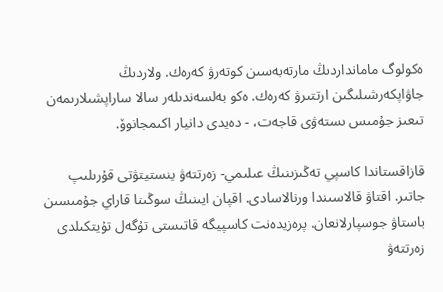ەكولوگ مامانداردىڭ مارتەبەسىن كوتەرۋ كەرەك. ولاردىڭ جاۋاپكەرشىلىگىن ارتتىرۋ كەرەك. ەكو بەلسەندىلەر سالا ساراپشىلارىمەن تىعىز جۇمىس ىستەۋى قاجەت، - دەيدى دانيار اكىمجانوۆ.

قازاقستاندا كاسپي تەڭىزىنىڭ عىلىمي- زەرتتەۋ ينستيتۋتى قۇرىلىپ جاتىر. اقتاۋ قالاسىندا ورنالاسادى. اقپان ايىنىڭ سوڭىنا قاراي جۇمىسىن باستاۋ جوسپارلانعان. پرەزيدەنت كاسپيگە قاتىستى تۇگەل تۇيتكىلدى زەرتتەۋ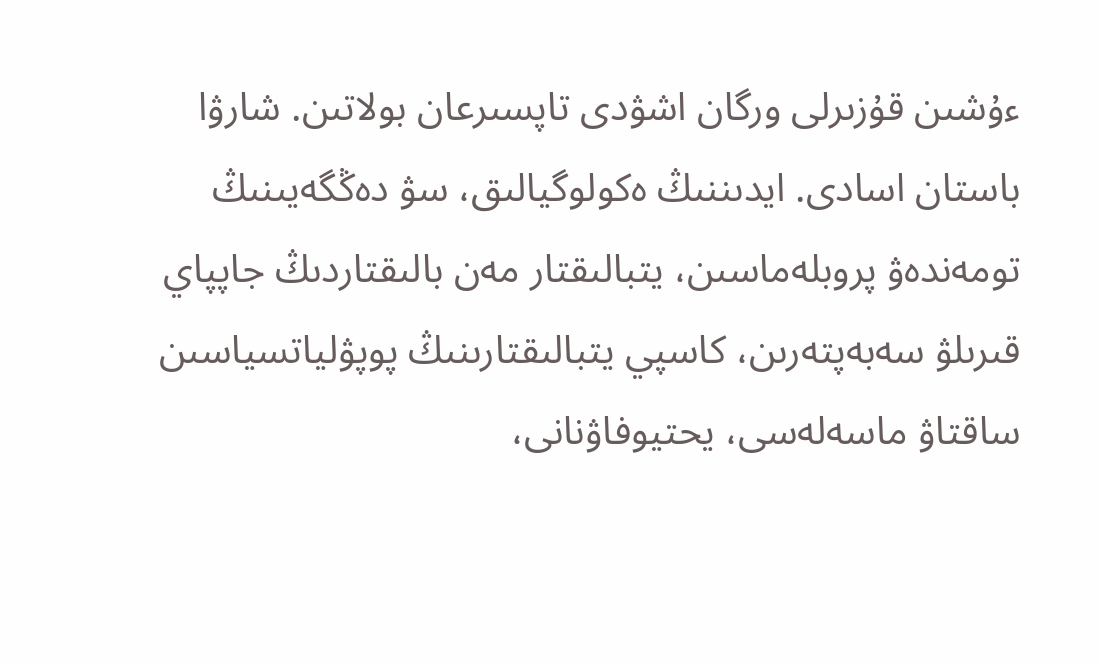ءۇشىن قۇزىرلى ورگان اشۋدى تاپسىرعان بولاتىن. شارۋا باستان اسادى. ايدىننىڭ ەكولوگيالىق، سۋ دەڭگەيىنىڭ تومەندەۋ پروبلەماسىن، يتبالىقتار مەن بالىقتاردىڭ جاپپاي قىرىلۋ سەبەپتەرىن، كاسپي يتبالىقتارىنىڭ پوپۋلياتسياسىن ساقتاۋ ماسەلەسى، يحتيوفاۋنانى،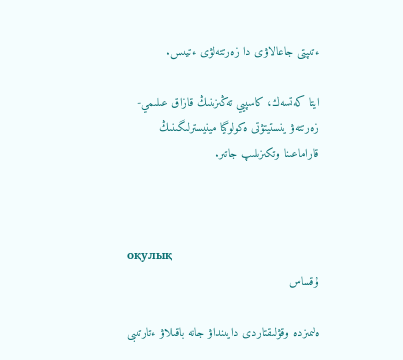ءتىپتى جاعالاۋى دا زەرتتەلۋى ءتيىس.

ايتا كەتسەك، كاسپيي تەڭىزىنىڭ قازاق عىلىمي- زەرتتەۋ ينستيتۋتى ەكولوگيا مينيسترلىگىنىڭ قاراماعىنا وتكىزىلىپ جاتىر.



оқулық
ۇقساس

ەلىمىزدە وقۋلىقتاردى دايىنداۋ جانە باقىلاۋ ءتارتىبى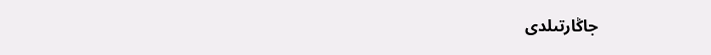جاڭارتىلدى